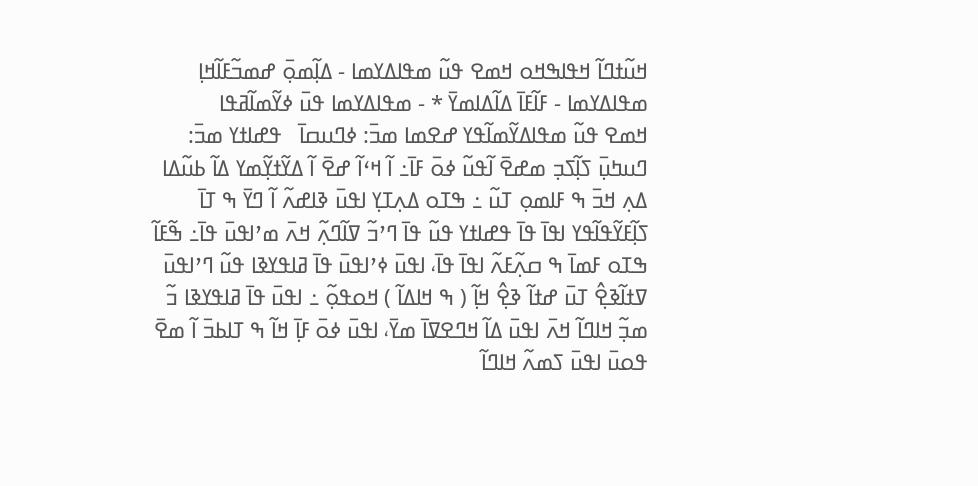ߞߎ߬ߙߣߊ߬ ߞߟߊߒߞߋ ߞߘߐ ߟߎ߬ ߘߟߊߡߌߘߊ - ߡߊ߲߬ߘߋ߲߫ ߝߘߏ߬ߓߊ߬ߞߊ߲ ߘߟߊߡߌߘߊ - ߓߊ߬ߓߊ߫ ߡߊ߬ߡߊߘߌ߫ * - ߘߟߊߡߌߘߊ ߟߎ߫ ߦߌ߬ߘߊ߬ߥߟߊ
ߞߘߐ ߟߎ߬ ߘߟߊߡߌ߬ߘߊ߬ߟߌ ߝߐߘߊ ߘߏ߫: ߦߣߎߛߊ߫   ߟߝߊߙߌ ߘߏ߫:
ߣߎߤߎ߲߫ ߖߊ߲߬ߖߏ߲ ߘߝߐ߫ ߊ߬ߟߎ߬ ߦߋ߫ ߓߊ߫߸ ߊ߬ ߞߵߊ߬ ߝߐ߫ ߊ߬ ߡߌ߬ߙߌ߲߬ߘߌ ߡߊ߬ ߕߎ߬ߡߊ ߡߍ߲ ߞߏ߫ ߒ ߓߊߘߋ߲ ߠߎ߬ ߸ ߒߠߋ ߡߍ߲ߠߌ߲ ߊߟߎ߫ ߢߊߝߍ߬ ߊ߬ ߣߌ߫ ߒ ߠߊ߫ ߖߊ߲߬ߓߌ߬ߟߊ߬ߟߌ ߊߟߊ߫ ߟߊ߫ ߟߝߊߙߌ ߟߎ߬ ߟߊ߫ ߣߴߏ߬ ߜߊ߬ߣߍ߲߬ ߞߍ߫ ߘߴߊߟߎ߫ ߟߊ߫߸ ߒ߬ߓߊ߬ ߒߠߋ ߓߘߊ߫ ߒ ߛߍ߲߬ߓߍ߬ ߊߟߊ߫ ߟߊ߫، ߊߟߎ߫ ߦߴߊߟߎ߫ ߟߊ߫ ߥߊߟߌߢߊ ߟߎ߬ ߣߴߊߟߎ߫ ߜߙߊ߬ߢߐ߲߮ ߠߎ߫ ߝߙߊ߬ ߢߐ߲߮ ߞߊ߲߬ ( ߒ ߞߊߡߊ߬ ) ߞߋߟߋ߲߬ ߸ ߊߟߎ߫ ߟߊ߫ ߥߊߟߌߢߊ ߏ߬ ߘߏ߲߬ ߞߊߣߊ߬ ߞߍ߫ ߊߟߎ߫ ߡߊ߬ ߞߣߐߜߊ߫ ߘߌ߫، ߊߟߎ߫ ߦߋ߫ ߓߊ߲߫ ߞߊ߬ ߒ ߠߊߕߏ߫ ߊ߬ ߘߐ߫ ߟߋߎ߫ ߊߟߎ߫ ߖߘߍ߬ ߞߊߣߊ߬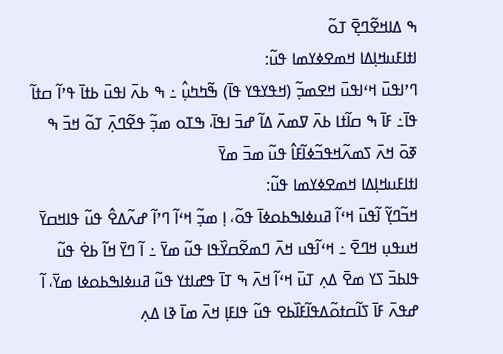ߒ ߡߊߞߐ߬ߣߐ߲߫ ߠߋ߬
ߊߙߊߓߎߞߊ߲ߡߊ ߞߘߐߦߌߘߊ ߟߎ߬:
ߣߴߊߟߎ߫ ߞߵߊߟߎ߫ ߞߐߘߏ߲߬ (ߞߟߌߟߌ ߟߊ߫) ߒ߬ߤߤߎ߲߮ ߸ ߒ ߕߍ߫ ߊߟߎ߫ ߕߙߊ߫ ߟߴߊ߬ ߛߙߊ߬ ߟߊ߫߸ ߓߊ߫ ߒ ߛߊ߬ߙߊ ߕߍ߫ ߜߘߍ߫ ߡߊ߬ ߝߏ߫ ߊߟߊ߫، ߒߠߋ ߘߏ߲߬ ߟߐ߬ߣߍ߲߫ ߠߋ߬ ߞߏ߫ ߒ ߧߋ߫ ߞߍ߫ ߖߘߍ߬ߞߟߏ߬ߦߊ߬ߓߊ߮ ߟߎ߬ ߘߏ߫ ߘߌ߫
ߊߙߊߓߎߞߊ߲ߡߊ ߞߘߐߦߌߘߊ ߟߎ߬:
ߞߏ߬ߣߌ߲߬ ߊ߬ߟߎ߫ ߞߵߊ߬ ߥߎߦߊߒߕߋߦߊ߫ ߟߋ߬، ߊ߲ ߘߏ߲߬ ߞߵߊ߬ ߣߴߊ߬ ߝߍ߬ߡߐ߮ ߟߎ߬ ߟߊߞߛߌ߫ ߞߎߟߎ߲ ߞߣߐ߫ ߸ ߞߵߊ߬ߟߎ ߞߍ߫ ߣߘߐ߬ߛߌ߰ߟߊ ߟߎ߬ ߘߌ߫ ߸ ߊ߬ ߣߌ߫ ߞߊ߬ ߕߐ߭ ߟߎ߬ ߟߊߕߏ߫ ߖߌ ߘߐ߫ ߡߍ߲ ߠߎ߫ ߞߵߊ߬ ߞߍ߫ ߒ ߠߊ߫ ߟߝߊߙߌ ߟߎ߬ ߥߎߦߊߒߕߋߦߊ ߘߌ߫، ߊ߬ ߝߟߍ߫ ߓߊ߫ ߖߊ߬ߛߙߋ߬ߡߟߊ߬ߓߊ߰ߕߐ ߟߎ߬ ߟߊߓߊ߲ ߞߍ߫ ߘߊ߫ ߢߊ ߡߍ߲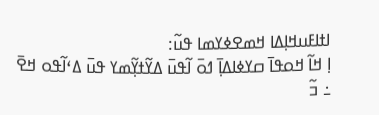ߊߙߊߓߎߞߊ߲ߡߊ ߞߘߐߦߌߘߊ ߟߎ߬:
ߊ߲ ߞߊ߬ ߞߋߟߊ߫ ߛߌߦߊߡߊ߲߫ ߗߋ߫ ߊ߬ߟߎ߫ ߡߌ߬ߙߌ߲߬ߘߌ ߟߎ߫ ߡߵߊ߬ߟߋ ߞߐ߫ ߸ ߏ߬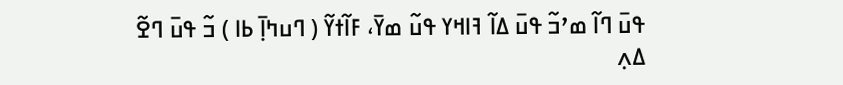ߟߎ߫ ߣߊ߬ ߘߴߏ߬ ߟߎ߫ ߡߊ߬ ߔߊߞߌ ߟߎ߬ ߘߌ߫، ߓߊ߬ߙߌ߬ ( ߣߎߤߊ߲߫ ߕߊ ) ߏ߬ ߟߎ߫ ߣߐ߬ ߡߍ߲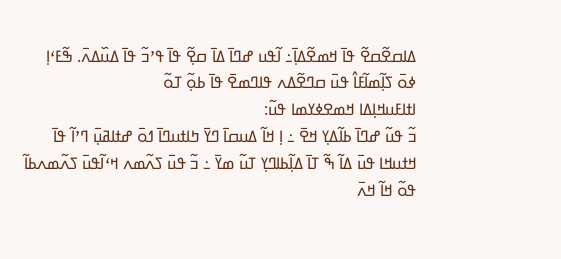ߡߊߛߐ߬ߛߐ߬ ߟߊ߫ ߞߘߐ߬ߡߊ߲߫߸ ߊ߬ߟߎ ߝߣߊ߫ ߡߊ߫ ߛߐ߲߬ ߟߊ߫ ߟߴߏ߬ ߟߊ߫ ߡߎ߰ߡߍ߫. ߒ߬ߓߵߊ߲ ߦߋ߫ ߖߊ߲߬ߘߊ߬ߓߊ߮ ߟߎ߫ ߛߣߐ߬ߡߍ ߟߊߣߘߐ߫ ߟߊ߫ ߕߋ߲߬ ߠߋ߬
ߊߙߊߓߎߞߊ߲ߡߊ ߞߘߐߦߌߘߊ ߟߎ߬:
ߏ߬ ߟߎ߬ ߝߣߊ߫ ߕߊ߬ߡߌ߲ ߞߐ߫ ߸ ߊ߲ ߞߊ߬ ߡߎߛߊ߫ ߣߌ߫ ߤߊߙߎߣߊ߫ ߗߋ߫ ߝߙߊߥߎ߲߫ ߣߴߊ߬ ߟߊ߫ ߞߙߎߞߊ ߟߎ߫ ߡߊ߬ ߒ߬ ߠߊ߫ ߡߊ߲߬ߕߊߣߌ߲ ߠߎ߬ ߘߌ߫ ߸ ߏ߬ ߟߎ߫ ߖߍ߬ߘߍ ߞߵߊ߬ߟߎ߫ ߖߍ߬ߘߍߕߊ߬ ߟߋ߬ ߞߊ߬ ߞߍ߫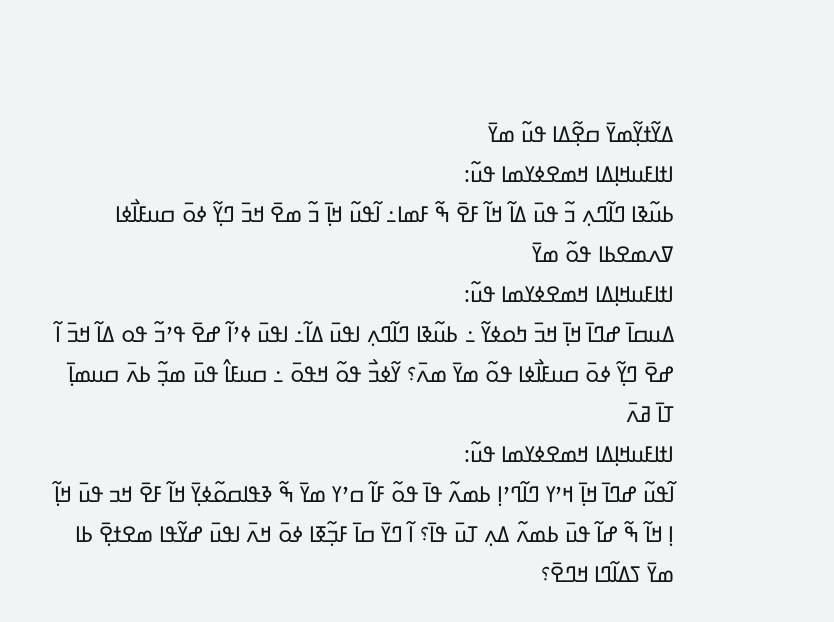ߡߌ߬ߙߌ߲߬ߘߌ߫ ߛߐ߲߬ߡߊ ߟߎ߬ ߘߌ߫
ߊߙߊߓߎߞߊ߲ߡߊ ߞߘߐߦߌߘߊ ߟߎ߬:
ߕߎ߬ߢߊ ߣߊ߬ߣߍ߲ ߏ߬ ߟߎ߫ ߡߊ߬ ߞߊ߬ ߓߐ߫ ߒ߬ ߓߘߊ߸ ߊ߬ߟߎ߬ ߞߊ߲߫ ߏ߬ ߘߐ߫ ߞߏ߫ ߣߌ߲߬ ߦߋ߫ ߛߎߓߊ߯ߦߊ ߜߍߘߐߕߊ ߟߋ߬ ߘߌ߫
ߊߙߊߓߎߞߊ߲ߡߊ ߞߘߐߦߌߘߊ ߟߎ߬:
ߡߎߛߊ߫ ߝߣߊ߫ ߞߊ߲߫ ߞߏ߫ ߤߋߦߌ߬ ߸ ߕߎ߬ߢߊ ߣߊ߬ߣߍ߲ ߊߟߎ߫ ߡߊ߬߸ ߊߟߎ߫ ߦߴߊ߬ ߝߐ߫ ߟߴߏ߬ ߟߋ ߡߊ߬ ߞߏ߫ ߊ߬ ߝߐ߫ ߣߌ߲߬ ߦߋ߫ ߛߎߓߊ߯ߦߊ ߟߋ߬ ߘߌ߫ ߘߍ߫؟ ߌ߬ߦߏ߯ ߟߋ߬ ߞߟߋ߫ ߸ ߛߎߓߊ߮ ߟߎ߫ ߘߏ߲߬ ߕߍ߫ ߛߎߘߊ߲߫ ߠߊ߫ ߥߍ߫
ߊߙߊߓߎߞߊ߲ߡߊ ߞߘߐߦߌߘߊ ߟߎ߬:
ߊ߬ߟߎ߬ ߝߣߊ߫ ߞߊ߲߫ ߞߴߌ ߣߊ߬ߣߴߊ߲ ߕߘߍ߬ ߟߊ߫ ߟߋ߬ ߓߊ߬ ߛߴߌ ߘߌ߫ ߒ߬ ߢߟߊߛߋ߬ߦߌ߲߫ ߞߊ߬ ߓߐ߫ ߞߏ ߟߎ߫ ߞߊ߲߬ ߊ߲ ߞߊ߬ ߒ߬ ߝߊ߬ ߟߎ߫ ߕߘߍ߬ ߡߍ߲ ߠߎ߫ ߟߊ߫؟ ߊ߬ ߣߌ߫ ߛߊ߫ ߓߏ߲߬ߧߊ ߦߋ߫ ߞߍ߫ ߊߟߎ߫ ߝߌ߬ߟߊ ߘߐߙߐ߲߫ ߕߊ ߘߌ߫ ߖߡߊ߬ߣߊ ߞߣߐ߫؟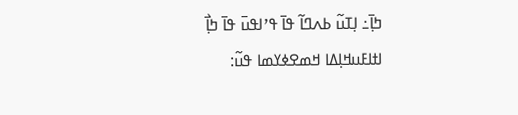ߤߊ߲߫߸ ߊ߲ߠߎ߬ ߕߍߣߊ߬ ߟߊ߫ ߟߴߊߟߎ߫ ߟߊ߫ ߤߊ߲߯
ߊߙߊߓߎߞߊ߲ߡߊ ߞߘߐߦߌߘߊ ߟߎ߬: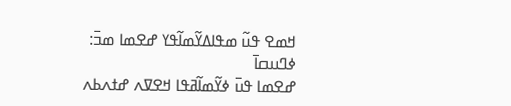ߞߘߐ ߟߎ߬ ߘߟߊߡߌ߬ߘߊ߬ߟߌ ߝߐߘߊ ߘߏ߫: ߦߣߎߛߊ߫
ߝߐߘߊ ߟߎ߫ ߦߌ߬ߘߊ߬ߥߟߊ ߞߐߜߍ ߝߙߍߕߍ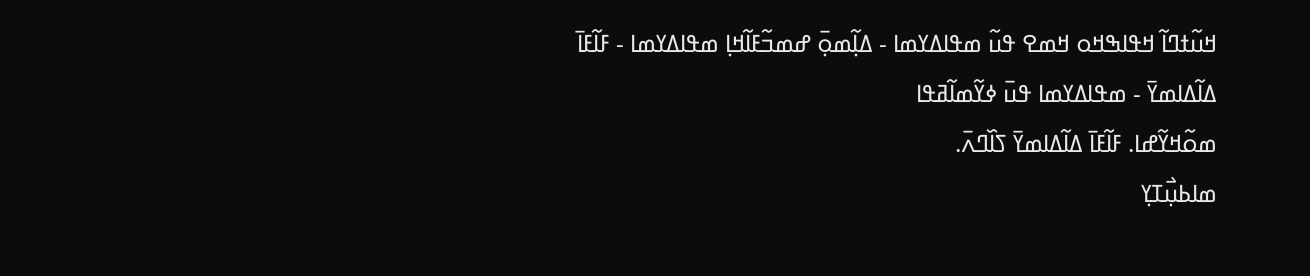ߞߎ߬ߙߣߊ߬ ߞߟߊߒߞߋ ߞߘߐ ߟߎ߬ ߘߟߊߡߌߘߊ - ߡߊ߲߬ߘߋ߲߫ ߝߘߏ߬ߓߊ߬ߞߊ߲ ߘߟߊߡߌߘߊ - ߓߊ߬ߓߊ߫ ߡߊ߬ߡߊߘߌ߫ - ߘߟߊߡߌߘߊ ߟߎ߫ ߦߌ߬ߘߊ߬ߥߟߊ
ߘߋ߬ߞߌ߬ߝߊ. ߓߊ߬ߓߊ߫ ߡߊ߬ߡߊߘߌ߫ ߖߊ߰ߣߍ߫.
ߘߊߕߎ߲߯ߠߌ߲